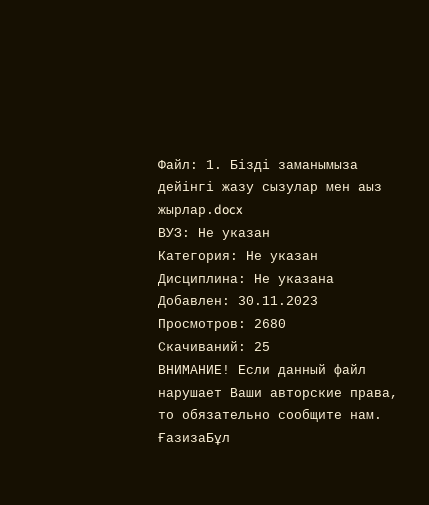Файл: 1. Бізді заманымыза дейінгі жазу сызулар мен аыз жырлар.docx
ВУЗ: Не указан
Категория: Не указан
Дисциплина: Не указана
Добавлен: 30.11.2023
Просмотров: 2680
Скачиваний: 25
ВНИМАНИЕ! Если данный файл нарушает Ваши авторские права, то обязательно сообщите нам.
ҒазизаБұл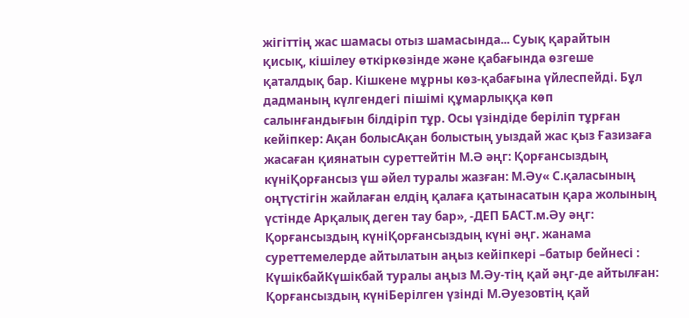жігіттің жас шамасы отыз шамасында... Суық қарайтын қисық, кішілеу өткіркөзінде және қабағында өзгеше қаталдық бар. Кішкене мұрны көз-қабағына үйлеспейді. Бұл дадманың күлгендегі пішімі құмарлыққа көп салынғандығын білдіріп тұр. Осы үзіндіде беріліп тұрған кейіпкер: Ақан болысАқан болыстың уыздай жас қыз Ғазизаға жасаған қиянатын суреттейтін М.Ә әңг: Қорғансыздың күніҚорғансыз үш әйел туралы жазған: М.Әу« С.қаласының оңтүстігін жайлаған елдің қалаға қатынасатын қара жолының үстінде Арқалық деген тау бар», -ДЕП БАСТ.м.Әу әңг: Қорғансыздың күніҚорғансыздың күні әңг. жанама суреттемелерде айтылатын аңыз кейіпкері –батыр бейнесі : КүшікбайКүшікбай туралы аңыз М.Әу-тің қай әңг-де айтылған: Қорғансыздың күніБерілген үзінді М.Әуезовтің қай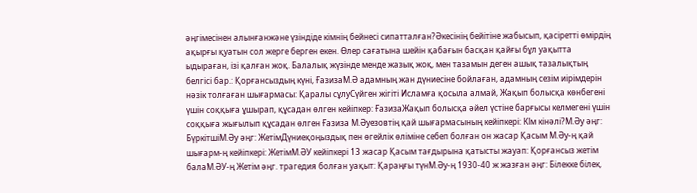әңгімесінен алынғанжәне үзіндіде кімнің бейнесі сипатталған?Әкесінің бейітіне жабысып, қасіретті өмірдің ақырғы қуатын сол жерге берген екен. Өлер сағатына шейін қабағын басқан қайғы бұл уақытта ыдыраған, ізі қалған жоқ. Балалық жүзінде менде жазық жоқ, мен тазамын деген ашық тазалықтың белгісі бар.: Қорғансыздың күні, ҒазизаМ.Ә адамның жан дүниесіне бойлаған, адамның сезім иірімдерін нәзік толғаған шығармасы: Қаралы сұлуСүйген жігіті Исламға қосыла алмай, Жақып болысқа көнбегені үшін соққыға ұшырап, құсадан өлген кейіпкер: ҒазизаЖақып болысқа әйел үстіне барғысы келмегені үшін соққыға жығылып құсадан өлген Ғазиза М.Әуезовтің қай шығармасының кейіпкері: КІм кінәлі?М.Әу әңг: БүркітшіМ.Әу әңг: ЖетімДүниеқоңыздық пен өгейлік өліміне себеп болған он жасар Қасым М.Әу-ң қай шығарм-ң кейіпкері: ЖетімМ.ӘУ кейіпкері 13 жасар Қасым тағдырына қатысты жауап: Қорғансыз жетім балаМ.ӘУ-ң Жетім әңг. трагедия болған уақыт: Қараңғы түнМ.Әу-ң 1930-40 ж жазған әңг: Білекке білек,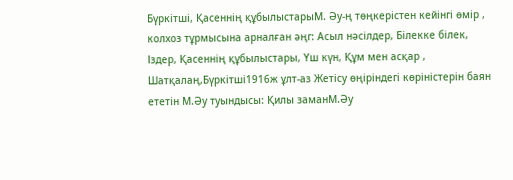Бүркітші, Қасеннің құбылыстарыМ. Әу-ң төңкерістен кейінгі өмір , колхоз тұрмысына арналған әңг: Асыл нәсілдер, Білекке білек, Іздер, Қасеннің құбылыстары, Үш күн, Құм мен асқар , Шатқалаң,Бүркітші1916ж ұлт-аз Жетісу өңіріндегі көріністерін баян ететін М.Әу туындысы: Қилы заманМ.Әу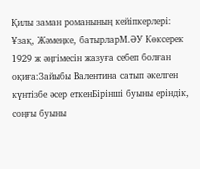Қилы заман романының кейіпкерлері:
Ұзақ, Жәмеңке, батырларМ.ӘУ Көксерек 1929 ж әңгімесін жазуға себеп болған оқиға:Зайыбы Валентина сатып әкелген күнтізбе әсер еткенБірінші буыны еріндік, соңғы буыны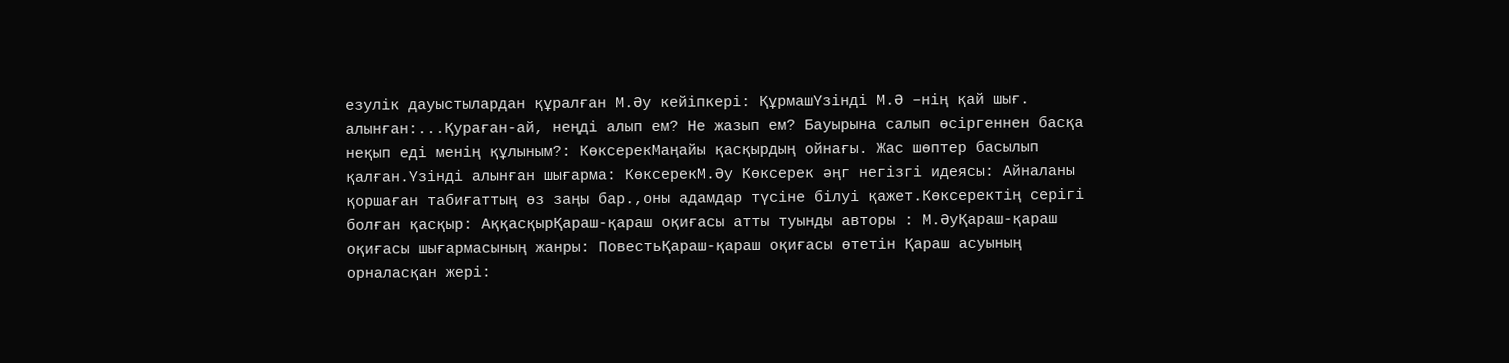езулік дауыстылардан құралған М.Әу кейіпкері: ҚұрмашҮзінді М.Ә –нің қай шығ. алынған:...Қураған-ай, неңді алып ем? Не жазып ем? Бауырына салып өсіргеннен басқа неқып еді менің құлыным?: КөксерекМаңайы қасқырдың ойнағы. Жас шөптер басылып қалған.Үзінді алынған шығарма: КөксерекМ.Әу Көксерек әңг негізгі идеясы: Айналаны қоршаған табиғаттың өз заңы бар.,оны адамдар түсіне білуі қажет.Көксеректің серігі болған қасқыр: АққасқырҚараш-қараш оқиғасы атты туынды авторы : М.ӘуҚараш-қараш оқиғасы шығармасының жанры: ПовестьҚараш-қараш оқиғасы өтетін Қараш асуының орналасқан жері: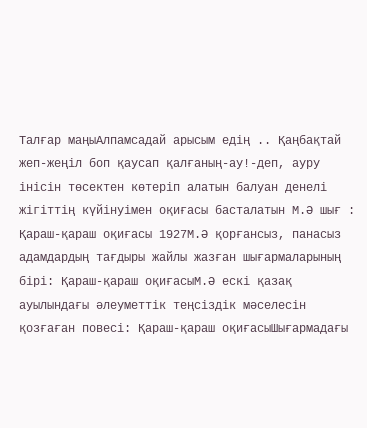Талғар маңыАлпамсадай арысым едің .. Қаңбақтай жеп-жеңіл боп қаусап қалғаның-ау!-деп, ауру інісін төсектен көтеріп алатын балуан денелі жігіттің күйінуімен оқиғасы басталатын М.Ә шығ : Қараш-қараш оқиғасы 1927М.Ә қорғансыз, панасыз адамдардың тағдыры жайлы жазған шығармаларының бірі: Қараш-қараш оқиғасыМ.Ә ескі қазақ ауылындағы әлеуметтік теңсіздік мәселесін қозғаған повесі: Қараш-қараш оқиғасыШығармадағы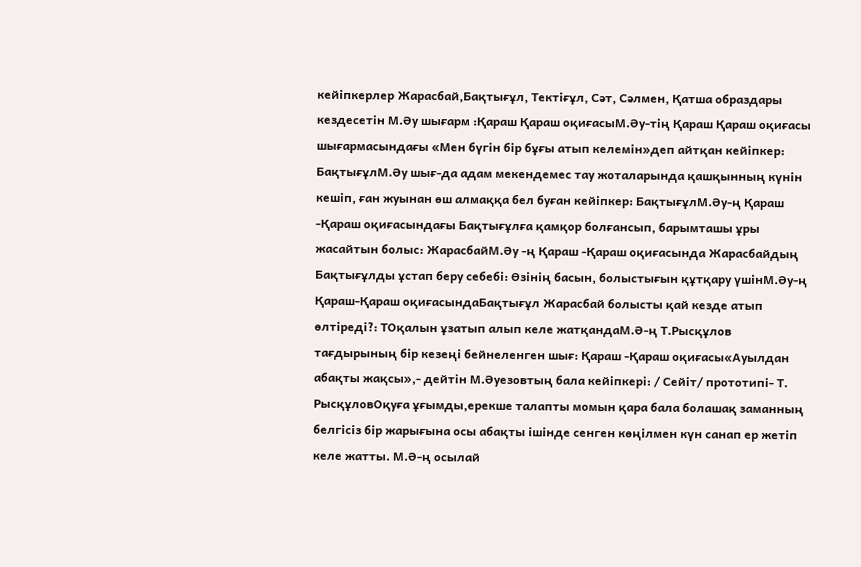кейіпкерлер Жарасбай,Бақтығұл, Тектіғұл, Сәт, Сәлмен, Қатша образдары кездесетін М.Әу шығарм :Қараш Қараш оқиғасыМ.Әу-тің Қараш Қараш оқиғасы шығармасындағы «Мен бүгін бір бұғы атып келемін»деп айтқан кейіпкер: БақтығұлМ.Әу шығ-да адам мекендемес тау жоталарында қашқынның күнін кешіп, ған жуынан өш алмаққа бел буған кейіпкер: БақтығұлМ.Әу-ң Қараш -Қараш оқиғасындағы Бақтығұлға қамқор болғансып, барымташы ұры жасайтын болыс: ЖарасбайМ.Әу -ң Қараш -Қараш оқиғасында Жарасбайдың Бақтығұлды ұстап беру себебі: Өзінің басын, болыстығын құтқару үшінМ.Әу-ң Қараш-Қараш оқиғасындаБақтығұл Жарасбай болысты қай кезде атып өлтіреді?: ТОқалын ұзатып алып келе жатқандаМ.Ә-ң Т.Рысқұлов тағдырының бір кезеңі бейнеленген шығ: Қараш -Қараш оқиғасы«Ауылдан абақты жақсы»,- дейтін М.Әуезовтың бала кейіпкері: / Сейіт/ прототипі- Т. РысқұловОқуға ұғымды,ерекше талапты момын қара бала болашақ заманның белгісіз бір жарығына осы абақты ішінде сенген көңілмен күн санап ер жетіп келе жатты. М.Ә-ң осылай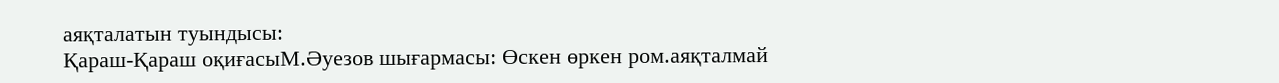аяқталатын туындысы:
Қараш-Қараш оқиғасыМ.Әуезов шығармасы: Өскен өркен ром.аяқталмай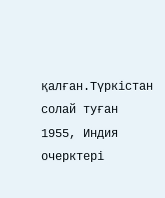қалған.Түркістан солай туған 1955, Индия очерктері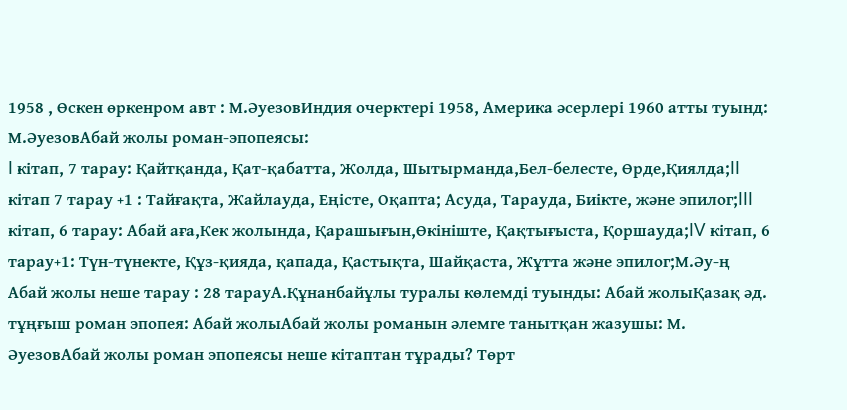1958 , Өскен өркенром авт : М.ӘуезовИндия очерктері 1958, Америка әсерлері 1960 атты туынд: М.ӘуезовАбай жолы роман-эпопеясы:
I кітап, 7 тарау: Қайтқанда, Қат-қабатта, Жолда, Шытырманда,Бел-белесте, Өрде,Қиялда;II кітап 7 тарау +1 : Тайғақта, Жайлауда, Еңісте, Оқапта; Асуда, Тарауда, Биікте, және эпилог;III кітап, 6 тарау: Абай аға,Кек жолында, Қарашығын,Өкініште, Қақтығыста, Қоршауда;IV кітап, 6 тарау+1: Түн-түнекте, Құз-қияда, қапада, Қастықта, Шайқаста, Жұтта және эпилог;М.Әу-ң Абай жолы неше тарау : 28 тарауА.Құнанбайұлы туралы көлемді туынды: Абай жолыҚазақ әд. тұңғыш роман эпопея: Абай жолыАбай жолы романын әлемге танытқан жазушы: М. ӘуезовАбай жолы роман эпопеясы неше кітаптан тұрады? Төрт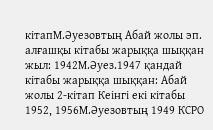кітапМ.Әуезовтың Абай жолы эп. алғашқы кітабы жарыққа шыққан жыл: 1942М.Әуез.1947 қандай кітабы жарыққа шыққан: Абай жолы 2-кітап Кеінгі екі кітабы 1952, 1956М.Әуезовтың 1949 КСРО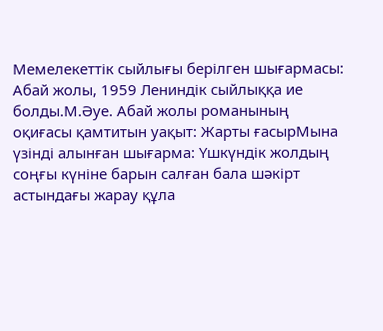Мемелекеттік сыйлығы берілген шығармасы: Абай жолы, 1959 Лениндік сыйлыққа ие болды.М.Әуе. Абай жолы романының оқиғасы қамтитын уақыт: Жарты ғасырМына үзінді алынған шығарма: Үшкүндік жолдың соңғы күніне барын салған бала шәкірт астындағы жарау құла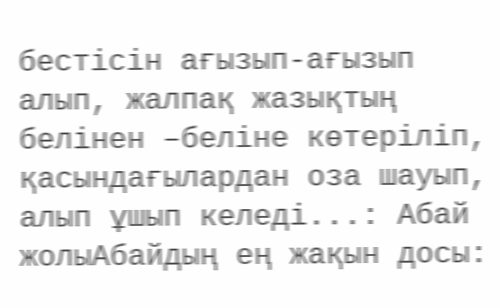бестісін ағызып-ағызып алып, жалпақ жазықтың белінен –беліне көтеріліп, қасындағылардан оза шауып, алып ұшып келеді...: Абай жолыАбайдың ең жақын досы: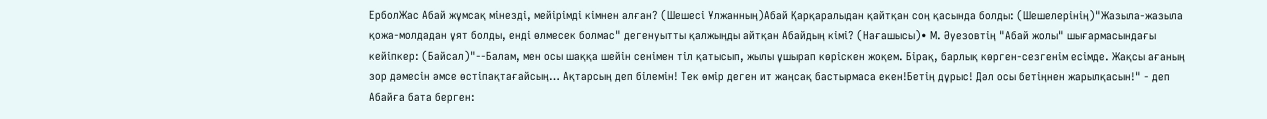ЕрболЖас Абай жұмсақ мінезді, мейірімді кімнен алған? (Шешесі Ұлжанның)Абай Қарқаралыдан қайтқан соң қасында болды: (Шешелерінің)"Жазыла-жазыла қожа-молдадан ұят болды, енді өлмесек болмас" дегенуытты қалжыңды айтқан Абайдың кімі? (Нағашысы)• М. Әуезовтің "Абай жолы" шығармасындағы кейіпкер: (Байсал)"--Балам, мен осы шаққа шейін сенімен тіл қатысып, жылы ұшырап көріскен жоқем. Бірақ, барлық көрген-сезгенім есімде. Жақсы ағаның зор дәмесін әмсе өстіпақтағайсың… Ақтарсың деп білемін! Тек өмір деген ит жаңсақ бастырмаса екен!Бетің дұрыс! Дәл осы бетіңнен жарылқасын!" - деп Абайға бата берген: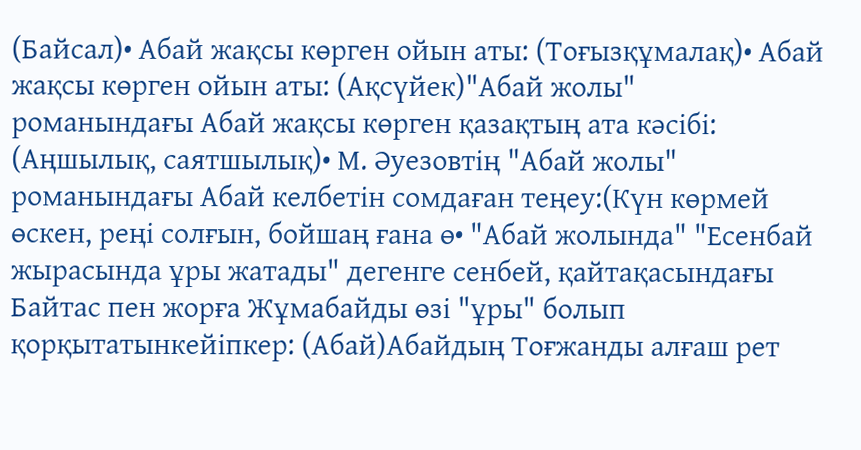(Байсал)• Абай жақсы көрген ойын аты: (Тоғызқұмалақ)• Абай жақсы көрген ойын аты: (Ақсүйек)"Абай жолы" романындағы Абай жақсы көрген қазақтың ата кәсібі:
(Аңшылық, саятшылық)• М. Әуезовтің "Абай жолы" романындағы Абай келбетін сомдаған теңеу:(Күн көрмей өскен, реңі солғын, бойшаң ғана ө• "Абай жолында" "Есенбай жырасында ұры жатады" дегенге сенбей, қайтақасындағы Байтас пен жорға Жұмабайды өзі "ұры" болып қорқытатынкейіпкер: (Абай)Абайдың Тоғжанды алғаш рет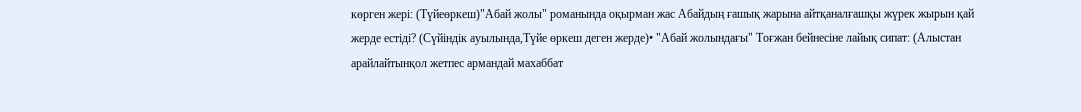көрген жері: (Түйеөркеш)"Абай жолы" романында оқырман жас Абайдың ғашық жарына айтқаналғашқы жүрек жырын қай жерде естіді? (Сүйіндік ауылында,Түйе өркеш деген жерде)• "Абай жолындағы" Тоғжан бейнесіне лайық сипат: (Алыстан арайлайтынқол жетпес армандай махаббат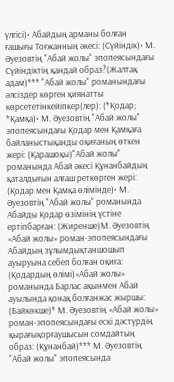үлгісі)• Абайдың арманы болған ғашығы Тоғжанның әкесі: (Сүйіндік)• М. Әуезовтің "Абай жолы" эпопеясындағы Сүйіндіктің қандай образ?(Жалтақ адам)*** "Абай жолы" романындағы әлсіздер көрген қиянатты көрсететінкейіпкер(лер): (*Қодар; *Қамқа)• М. Әуезовтің "Абай жолы" эпопеясындағы Қодар мен Қамқаға байланыстықанды оқиғаның өткен жері: (Қарашоқы)"Абай жолы" романында Абай әкесі Құнанбайдың қаталдығын алғаш реткөрген жері: (Қодар мен Қамқа өлімінде)• М. Әуезовтің "Абай жолы" романында Абайды Қодар өзімінің үстіне ертіпбарған: (Жиренше)М. Әуезовтің «Абай жолы» роман-эпопеясындағы Абайдың зұлымдықтаншошып ауыруына себеп болған оқиға: (Қодардың өлімі)«Абай жолы» романында Барлас ақынмен Абай ауылында қонақ болғанжас жыршы: (Байкөкше)* М. Әуезовтің «Абай жолы» роман-эпопеясындағы ескі дәстүрдің қырағықорғаушысын сомдайтың образ: (Құнанбай)*** М. Әуезовтің "Абай жолы" эпопеясында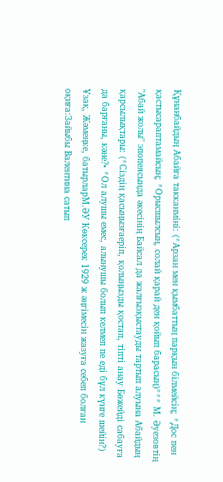Құнанбайдың Абайға такканміні: (*Арзан мен қымбаттың парқын білмейсің; *Дос пен қастысараптамайсың; *Орысшылсың, солай қарай ден қойып барасың)*** М. Әуезовтің "Абай жолы" эпопеясында әкесінің Байсал да жалғызқыстауды тартып алуына Абайдың қарсылықтары: (*Сіздің қасыңызғаеріп, қолыңызды қостап, тіпті анау Бөжейді сабауға да барғаны, кәне?• *Ол алушы емес, алынушы болып келмеп пе еді бұл күнге шейін?)
Ұзақ, Жәмеңке, батырларМ.ӘУ Көксерек 1929 ж әңгімесін жазуға себеп болған оқиға:Зайыбы Валентина сатып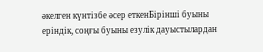әкелген күнтізбе әсер еткенБірінші буыны еріндік, соңғы буыны езулік дауыстылардан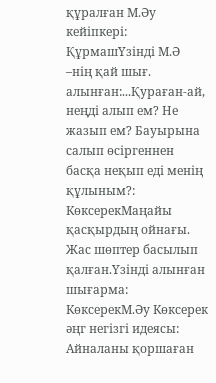құралған М.Әу кейіпкері: ҚұрмашҮзінді М.Ә –нің қай шығ. алынған:...Қураған-ай, неңді алып ем? Не жазып ем? Бауырына салып өсіргеннен басқа неқып еді менің құлыным?: КөксерекМаңайы қасқырдың ойнағы. Жас шөптер басылып қалған.Үзінді алынған шығарма: КөксерекМ.Әу Көксерек әңг негізгі идеясы: Айналаны қоршаған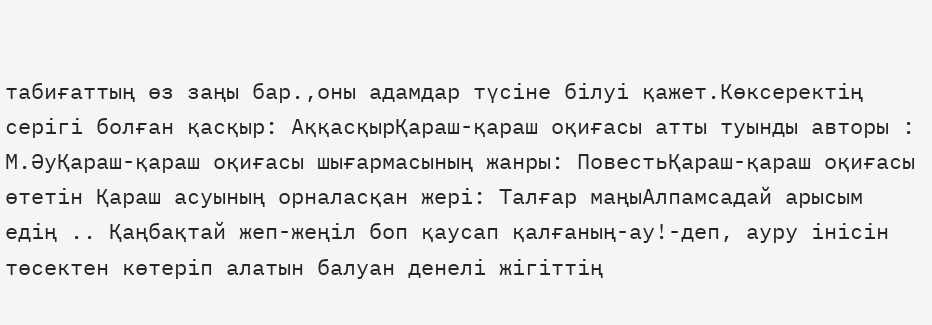табиғаттың өз заңы бар.,оны адамдар түсіне білуі қажет.Көксеректің серігі болған қасқыр: АққасқырҚараш-қараш оқиғасы атты туынды авторы : М.ӘуҚараш-қараш оқиғасы шығармасының жанры: ПовестьҚараш-қараш оқиғасы өтетін Қараш асуының орналасқан жері: Талғар маңыАлпамсадай арысым едің .. Қаңбақтай жеп-жеңіл боп қаусап қалғаның-ау!-деп, ауру інісін төсектен көтеріп алатын балуан денелі жігіттің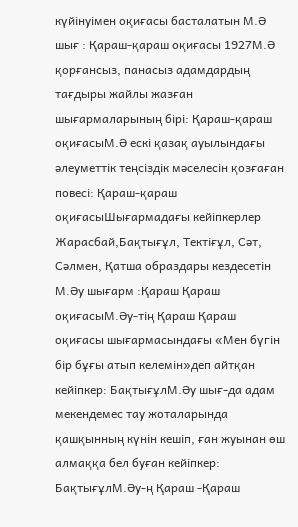күйінуімен оқиғасы басталатын М.Ә шығ : Қараш-қараш оқиғасы 1927М.Ә қорғансыз, панасыз адамдардың тағдыры жайлы жазған шығармаларының бірі: Қараш-қараш оқиғасыМ.Ә ескі қазақ ауылындағы әлеуметтік теңсіздік мәселесін қозғаған повесі: Қараш-қараш оқиғасыШығармадағы кейіпкерлер Жарасбай,Бақтығұл, Тектіғұл, Сәт, Сәлмен, Қатша образдары кездесетін М.Әу шығарм :Қараш Қараш оқиғасыМ.Әу-тің Қараш Қараш оқиғасы шығармасындағы «Мен бүгін бір бұғы атып келемін»деп айтқан кейіпкер: БақтығұлМ.Әу шығ-да адам мекендемес тау жоталарында қашқынның күнін кешіп, ған жуынан өш алмаққа бел буған кейіпкер: БақтығұлМ.Әу-ң Қараш -Қараш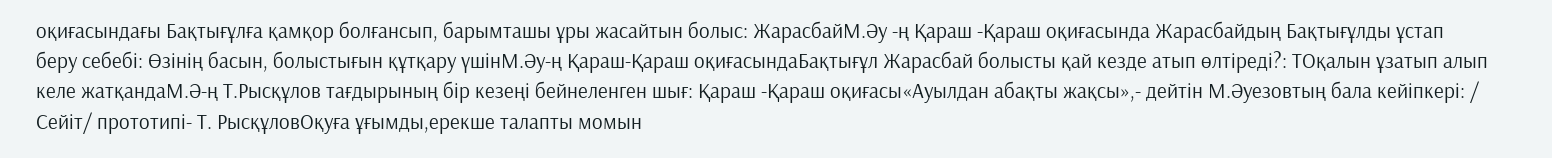оқиғасындағы Бақтығұлға қамқор болғансып, барымташы ұры жасайтын болыс: ЖарасбайМ.Әу -ң Қараш -Қараш оқиғасында Жарасбайдың Бақтығұлды ұстап беру себебі: Өзінің басын, болыстығын құтқару үшінМ.Әу-ң Қараш-Қараш оқиғасындаБақтығұл Жарасбай болысты қай кезде атып өлтіреді?: ТОқалын ұзатып алып келе жатқандаМ.Ә-ң Т.Рысқұлов тағдырының бір кезеңі бейнеленген шығ: Қараш -Қараш оқиғасы«Ауылдан абақты жақсы»,- дейтін М.Әуезовтың бала кейіпкері: / Сейіт/ прототипі- Т. РысқұловОқуға ұғымды,ерекше талапты момын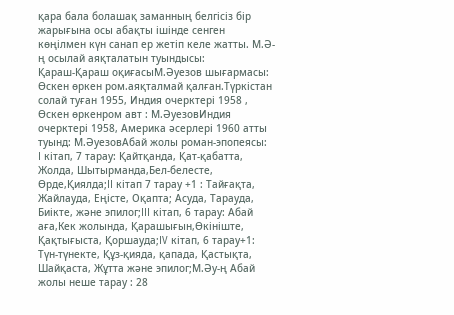қара бала болашақ заманның белгісіз бір жарығына осы абақты ішінде сенген көңілмен күн санап ер жетіп келе жатты. М.Ә-ң осылай аяқталатын туындысы:
Қараш-Қараш оқиғасыМ.Әуезов шығармасы: Өскен өркен ром.аяқталмай қалған.Түркістан солай туған 1955, Индия очерктері 1958 , Өскен өркенром авт : М.ӘуезовИндия очерктері 1958, Америка әсерлері 1960 атты туынд: М.ӘуезовАбай жолы роман-эпопеясы:
I кітап, 7 тарау: Қайтқанда, Қат-қабатта, Жолда, Шытырманда,Бел-белесте, Өрде,Қиялда;II кітап 7 тарау +1 : Тайғақта, Жайлауда, Еңісте, Оқапта; Асуда, Тарауда, Биікте, және эпилог;III кітап, 6 тарау: Абай аға,Кек жолында, Қарашығын,Өкініште, Қақтығыста, Қоршауда;IV кітап, 6 тарау+1: Түн-түнекте, Құз-қияда, қапада, Қастықта, Шайқаста, Жұтта және эпилог;М.Әу-ң Абай жолы неше тарау : 28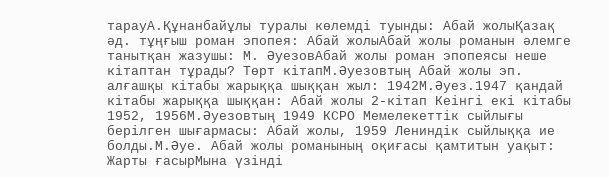тарауА.Құнанбайұлы туралы көлемді туынды: Абай жолыҚазақ әд. тұңғыш роман эпопея: Абай жолыАбай жолы романын әлемге танытқан жазушы: М. ӘуезовАбай жолы роман эпопеясы неше кітаптан тұрады? Төрт кітапМ.Әуезовтың Абай жолы эп. алғашқы кітабы жарыққа шыққан жыл: 1942М.Әуез.1947 қандай кітабы жарыққа шыққан: Абай жолы 2-кітап Кеінгі екі кітабы 1952, 1956М.Әуезовтың 1949 КСРО Мемелекеттік сыйлығы берілген шығармасы: Абай жолы, 1959 Лениндік сыйлыққа ие болды.М.Әуе. Абай жолы романының оқиғасы қамтитын уақыт: Жарты ғасырМына үзінді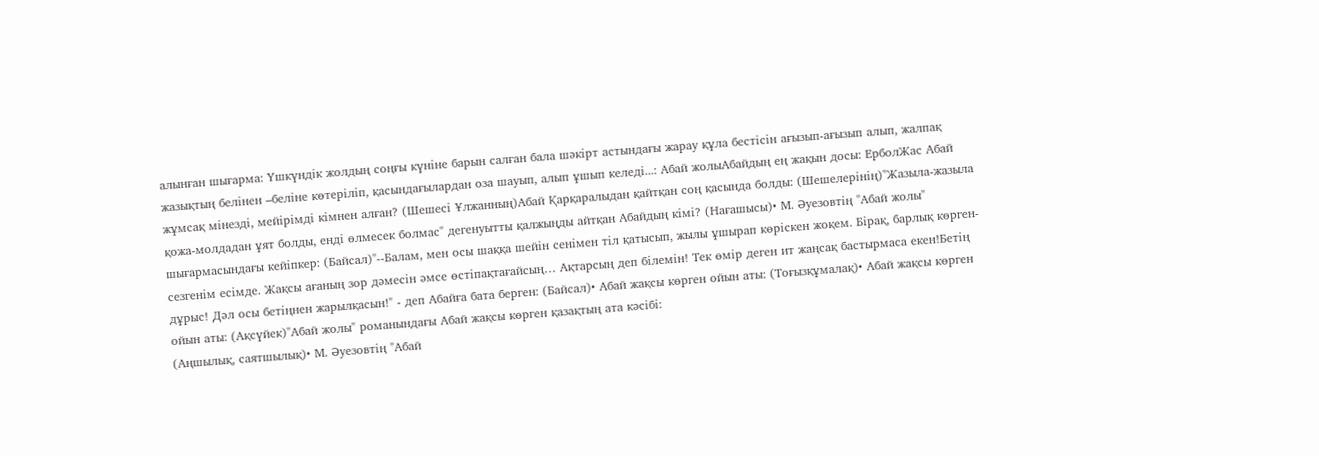алынған шығарма: Үшкүндік жолдың соңғы күніне барын салған бала шәкірт астындағы жарау құла бестісін ағызып-ағызып алып, жалпақ жазықтың белінен –беліне көтеріліп, қасындағылардан оза шауып, алып ұшып келеді...: Абай жолыАбайдың ең жақын досы: ЕрболЖас Абай жұмсақ мінезді, мейірімді кімнен алған? (Шешесі Ұлжанның)Абай Қарқаралыдан қайтқан соң қасында болды: (Шешелерінің)"Жазыла-жазыла қожа-молдадан ұят болды, енді өлмесек болмас" дегенуытты қалжыңды айтқан Абайдың кімі? (Нағашысы)• М. Әуезовтің "Абай жолы" шығармасындағы кейіпкер: (Байсал)"--Балам, мен осы шаққа шейін сенімен тіл қатысып, жылы ұшырап көріскен жоқем. Бірақ, барлық көрген-сезгенім есімде. Жақсы ағаның зор дәмесін әмсе өстіпақтағайсың… Ақтарсың деп білемін! Тек өмір деген ит жаңсақ бастырмаса екен!Бетің дұрыс! Дәл осы бетіңнен жарылқасын!" - деп Абайға бата берген: (Байсал)• Абай жақсы көрген ойын аты: (Тоғызқұмалақ)• Абай жақсы көрген ойын аты: (Ақсүйек)"Абай жолы" романындағы Абай жақсы көрген қазақтың ата кәсібі:
(Аңшылық, саятшылық)• М. Әуезовтің "Абай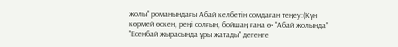жолы" романындағы Абай келбетін сомдаған теңеу:(Күн көрмей өскен, реңі солғын, бойшаң ғана ө• "Абай жолында" "Есенбай жырасында ұры жатады" дегенге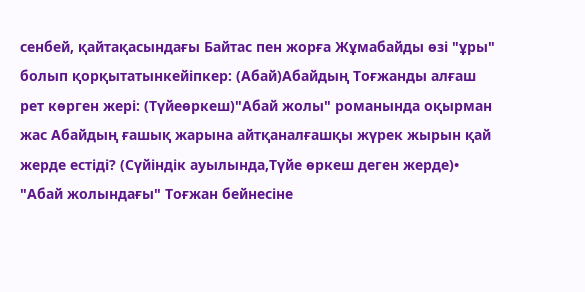сенбей, қайтақасындағы Байтас пен жорға Жұмабайды өзі "ұры" болып қорқытатынкейіпкер: (Абай)Абайдың Тоғжанды алғаш рет көрген жері: (Түйеөркеш)"Абай жолы" романында оқырман жас Абайдың ғашық жарына айтқаналғашқы жүрек жырын қай жерде естіді? (Сүйіндік ауылында,Түйе өркеш деген жерде)• "Абай жолындағы" Тоғжан бейнесіне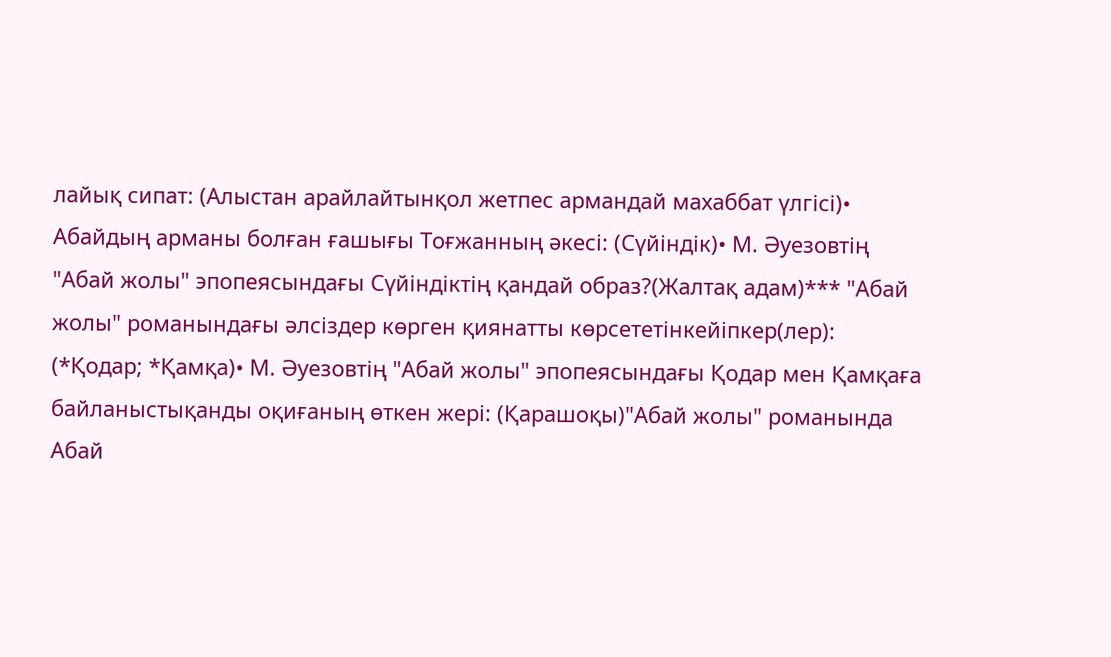лайық сипат: (Алыстан арайлайтынқол жетпес армандай махаббат үлгісі)• Абайдың арманы болған ғашығы Тоғжанның әкесі: (Сүйіндік)• М. Әуезовтің "Абай жолы" эпопеясындағы Сүйіндіктің қандай образ?(Жалтақ адам)*** "Абай жолы" романындағы әлсіздер көрген қиянатты көрсететінкейіпкер(лер): (*Қодар; *Қамқа)• М. Әуезовтің "Абай жолы" эпопеясындағы Қодар мен Қамқаға байланыстықанды оқиғаның өткен жері: (Қарашоқы)"Абай жолы" романында Абай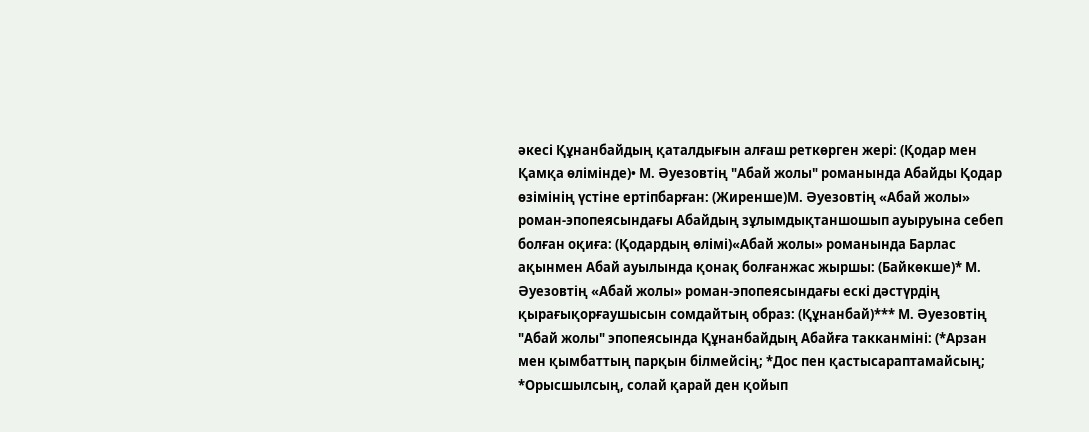әкесі Құнанбайдың қаталдығын алғаш реткөрген жері: (Қодар мен Қамқа өлімінде)• М. Әуезовтің "Абай жолы" романында Абайды Қодар өзімінің үстіне ертіпбарған: (Жиренше)М. Әуезовтің «Абай жолы» роман-эпопеясындағы Абайдың зұлымдықтаншошып ауыруына себеп болған оқиға: (Қодардың өлімі)«Абай жолы» романында Барлас ақынмен Абай ауылында қонақ болғанжас жыршы: (Байкөкше)* М. Әуезовтің «Абай жолы» роман-эпопеясындағы ескі дәстүрдің қырағықорғаушысын сомдайтың образ: (Құнанбай)*** М. Әуезовтің "Абай жолы" эпопеясында Құнанбайдың Абайға такканміні: (*Арзан мен қымбаттың парқын білмейсің; *Дос пен қастысараптамайсың; *Орысшылсың, солай қарай ден қойып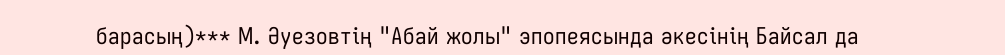барасың)*** М. Әуезовтің "Абай жолы" эпопеясында әкесінің Байсал да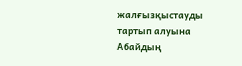жалғызқыстауды тартып алуына Абайдың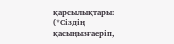қарсылықтары: (*Сіздің қасыңызғаеріп,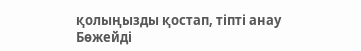қолыңызды қостап, тіпті анау Бөжейді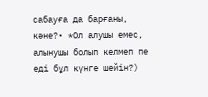сабауға да барғаны, кәне?• *Ол алушы емес, алынушы болып келмеп пе еді бұл күнге шейін?)